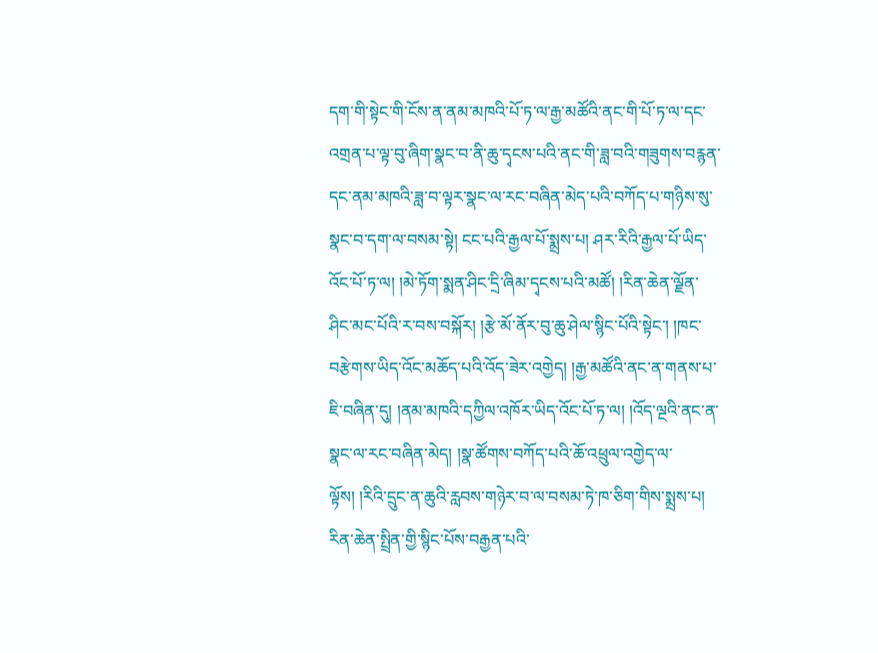དག་གི་སྟེང་གི་ངོས་ན་ནམ་མཁའི་པོ་ཏ་ལ་རྒྱ་མཚོའི་ནང་གི་པོ་ཏ་ལ་དང་འགྲན་པ་ལྟ་བུ་ཞིག་སྣང་བ་ནི་ཆུ་དྭངས་པའི་ནང་གི་ཟླ་བའི་གཟུགས་བརྙན་དང་ནམ་མཁའི་ཟླ་བ་ལྟར་སྣང་ལ་རང་བཞིན་མེད་པའི་བཀོད་པ་གཉིས་སུ་སྣང་བ་དག་ལ་བསམ་སྟེ། ངང་པའི་རྒྱལ་པོ་སྨྲས་པ། ཤར་རིའི་རྒྱལ་པོ་ཡིད་འོང་པོ་ཏ་ལ། །མེ་ཏོག་སྨན་ཤིང་དྲི་ཞིམ་དྭངས་པའི་མཚོ། །རིན་ཆེན་ལྗོན་ཤིང་མང་པོའི་ར་བས་བསྐོར། །རྩེ་མོ་ནོར་བུ་ཆུ་ཤེལ་སྙིང་པོའི་སྟེང་། །ཁང་བརྩེགས་ཡིད་འོང་མཆོད་པའི་འོད་ཟེར་འགྱེད། །རྒྱ་མཚོའི་ནང་ན་གནས་པ་ཇི་བཞིན་དུ། །ནམ་མཁའི་དཀྱིལ་འཁོར་ཡིད་འོང་པོ་ཏ་ལ། །འོད་ལྔའི་ནང་ན་སྣང་ལ་རང་བཞིན་མེད། །སྣ་ཚོགས་བཀོད་པའི་ཆོ་འཕྲུལ་འགྱེད་ལ་ལྟོས། །རིའི་དྲུང་ན་ཆུའི་རླབས་གཉེར་བ་ལ་བསམ་ཏེ་ཁ་ཅིག་གིས་སྨྲས་པ། རིན་ཆེན་སྤྲིན་གྱི་སྙིང་པོས་བརྒྱན་པའི་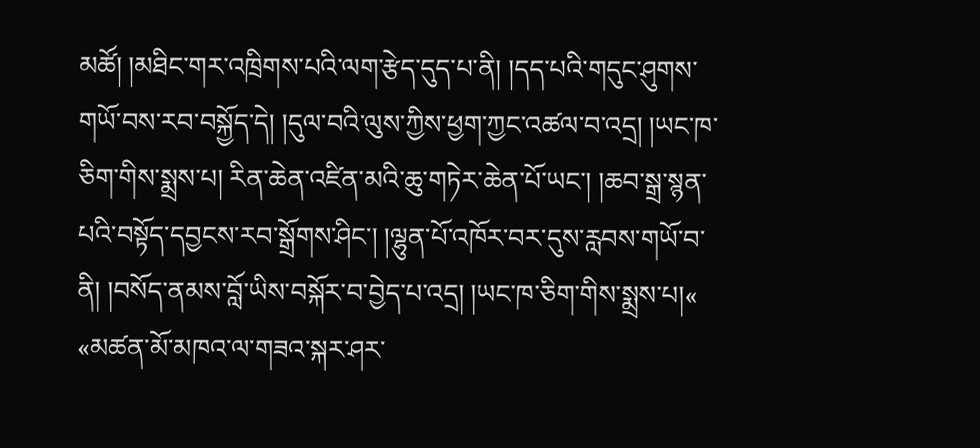མཚོ། །མཐིང་གར་འཁྲིགས་པའི་ལག་རྩེད་དུད་པ་ནི། །དད་པའི་གདུང་ཤུགས་གཡོ་བས་རབ་བསྐྱོད་དེ། །དུལ་བའི་ལུས་ཀྱིས་ཕྱག་ཀྱང་འཚལ་བ་འདྲ། །ཡང་ཁ་ཅིག་གིས་སྨྲས་པ། རིན་ཆེན་འཛིན་མའི་ཆུ་གཏེར་ཆེན་པོ་ཡང་། །ཆབ་སྒྲ་སྙན་པའི་བསྟོད་དབྱངས་རབ་སྒྲོགས་ཤིང་། །ལྷུན་པོ་འཁོར་བར་དུས་རླབས་གཡོ་བ་ ནི། །བསོད་ནམས་བློ་ཡིས་བསྐོར་བ་བྱེད་པ་འདྲ། །ཡང་ཁ་ཅིག་གིས་སྨྲས་པ།« «མཚན་མོ་མཁའ་ལ་གཟའ་སྐར་ཤར་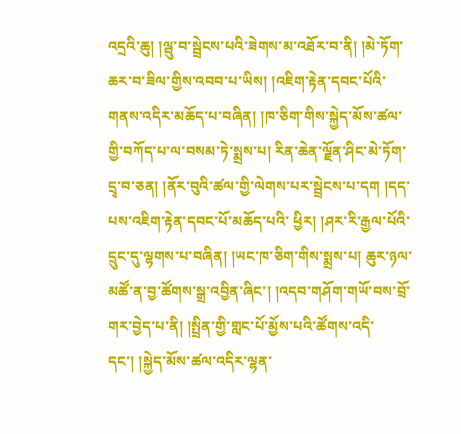འདྲའི་ཆུ། །ལྦུ་བ་སྦྲེངས་པའི་ཟེགས་མ་འཐོར་བ་ནི། །མེ་ཏོག་ཆར་བ་ཟིལ་གྱིས་འབབ་པ་ཡིས། །འཇིག་རྟེན་དབང་པོའི་གནས་འདིར་མཆོད་པ་བཞིན། །ཁ་ཅིག་གིས་སྐྱེད་མོས་ཚལ་གྱི་བཀོད་པ་ལ་བསམ་ཏེ་སྨྲས་པ། རིན་ཆེན་ལྗོན་ཤིང་མེ་ཏོག་དྲྭ་བ་ཅན། །ནོར་བུའི་ཚལ་གྱི་ལེགས་པར་སྦྲེངས་པ་དག །དད་པས་འཇིག་རྟེན་དབང་པོ་མཆོད་པའི་ ཕྱིར། །ཤར་རི་རྒྱལ་པོའི་དྲུང་དུ་ལྷགས་པ་བཞིན། །ཡང་ཁ་ཅིག་གིས་སྨྲས་པ། ཆུར་ཉལ་མཚོ་ན་བྱ་ཚོགས་སྒྲ་འབྱིན་ཞིང་། །འདབ་གཤོག་གཡོ་བས་བྲོ་གར་བྱེད་པ་ནི། །སྤྲིན་གྱི་གླང་པོ་མྱོས་པའི་ཚོགས་འདི་དང་། །སྐྱེད་མོས་ཚལ་འདིར་ལྷན་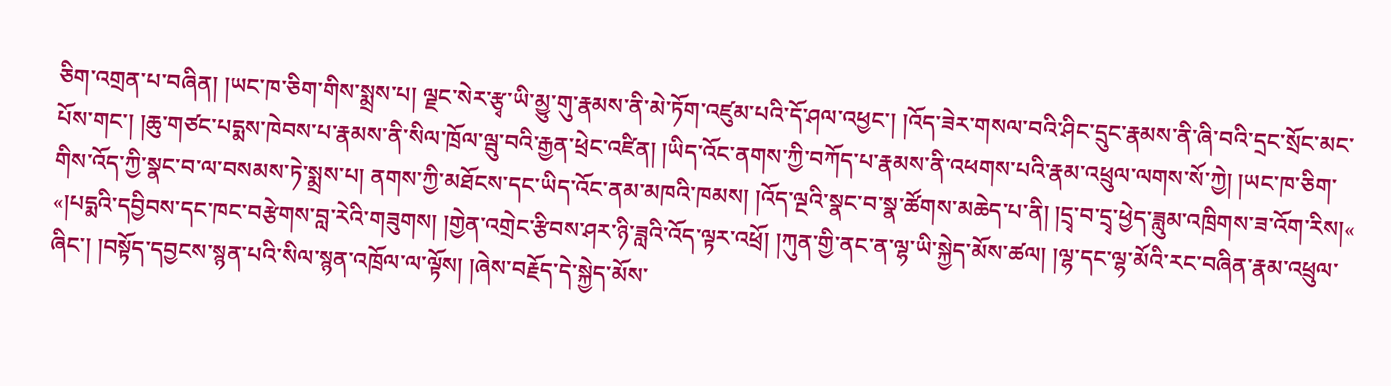ཅིག་འགྲན་པ་བཞིན། །ཡང་ཁ་ཅིག་གིས་སྨྲས་པ། ལྗང་སེར་རྩྭ་ཡི་མྱུ་གུ་རྣམས་ནི་མེ་ཏོག་འཛུམ་པའི་དོ་ཤལ་འཕྱང་། །འོད་ཟེར་གསལ་བའི་ཤིང་དྲུང་རྣམས་ནི་ཞི་བའི་དྲང་སྲོང་མང་པོས་གང་། །ཆུ་གཙང་པདྨས་ཁེབས་པ་རྣམས་ནི་སིལ་ཁྲོལ་ལྦུ་བའི་རྒྱན་ཕྲེང་འཛིན། །ཡིད་འོང་ནགས་ཀྱི་བཀོད་པ་རྣམས་ནི་འཕགས་པའི་རྣམ་འཕྲུལ་ལགས་སོ་ཀྱེ། །ཡང་ཁ་ཅིག་གིས་འོད་ཀྱི་སྣང་བ་ལ་བསམས་ཏེ་སྨྲས་པ། ནགས་ཀྱི་མཐོངས་དང་ཡིད་འོང་ནམ་མཁའི་ཁམས། །འོད་ལྔའི་སྣང་བ་སྣ་ཚོགས་མཆེད་པ་ནི། །དྲྭ་བ་དྲྭ་ཕྱེད་ཟླུམ་འཁྲིགས་ཟ་འོག་རིས།« «།པདྨའི་དབྱིབས་དང་ཁང་བརྩེགས་བླ་རེའི་གཟུགས། །གྱེན་འགྲེང་རྩིབས་ཤར་ཉི་ཟླའི་འོད་ལྟར་འཕྲོ། །ཀུན་གྱི་ནང་ན་ལྷ་ཡི་སྐྱེད་མོས་ཚལ། །ལྷ་དང་ལྷ་མོའི་རང་བཞིན་རྣམ་འཕྲུལ་ཞིང་། །བསྟོད་དབྱངས་སྙན་པའི་སིལ་སྙན་འཁྲོལ་ལ་ལྟོས། །ཞེས་བརྗོད་དེ་སྐྱེད་མོས་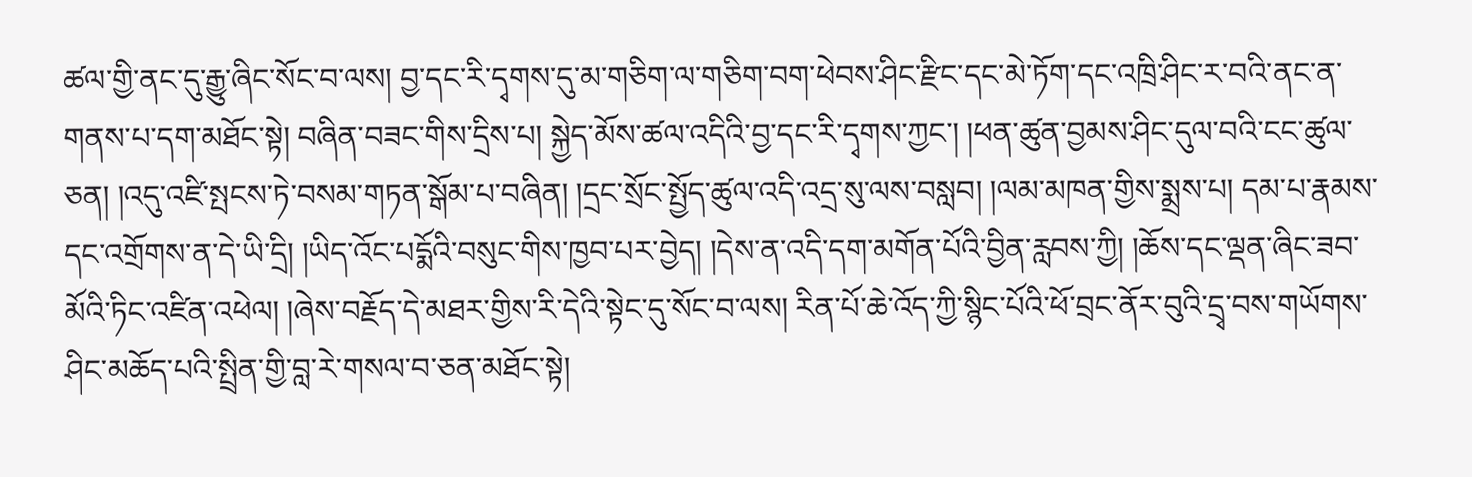ཚལ་གྱི་ནང་དུ་རྒྱུ་ཞིང་སོང་བ་ལས། བྱ་དང་རི་དྭགས་དུ་མ་གཅིག་ལ་གཅིག་བག་ཕེབས་ཤིང་རྫིང་དང་མེ་ཏོག་དང་འཁྲི་ཤིང་ར་བའི་ནང་ན་གནས་པ་དག་མཐོང་སྟེ། བཞིན་བཟང་གིས་དྲིས་པ། སྐྱེད་མོས་ཚལ་འདིའི་བྱ་དང་རི་དྭགས་ཀྱང་། །ཕན་ཚུན་བྱམས་ཤིང་དུལ་བའི་ངང་ཚུལ་ཅན། །འདུ་འཛི་སྤངས་ཏེ་བསམ་གཏན་སྒོམ་པ་བཞིན། །དྲང་སྲོང་སྤྱོད་ཚུལ་འདི་འདྲ་སུ་ལས་བསླབ། །ལམ་མཁན་གྱིས་སྨྲས་པ། དམ་པ་རྣམས་དང་འགྲོགས་ན་དེ་ཡི་དྲི། །ཡིད་འོང་པདྨོའི་བསུང་གིས་ཁྱབ་པར་བྱེད། །དེས་ན་འདི་དག་མགོན་པོའི་བྱིན་རླབས་ཀྱི། །ཆོས་དང་ལྡན་ཞིང་ཟབ་མོའི་ཏིང་འཛིན་འཕེལ། །ཞེས་བརྗོད་དེ་མཐར་གྱིས་རི་དེའི་སྟེང་དུ་སོང་བ་ལས། རིན་པོ་ཆེ་འོད་ཀྱི་སྙིང་པོའི་ཕོ་བྲང་ནོར་བུའི་དྲྭ་བས་གཡོགས་ཤིང་མཆོད་པའི་སྤྲིན་གྱི་བླ་རེ་གསལ་བ་ཅན་མཐོང་སྟེ།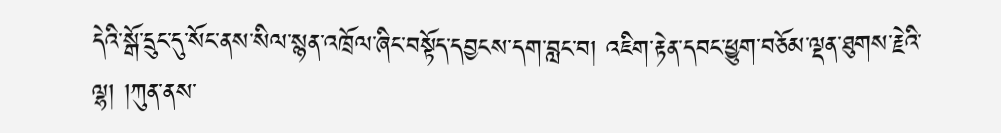དེའི་སྒོ་དྲུང་དུ་སོང་ནས་སིལ་སྙན་འཁྲོལ་ཞིང་བསྟོད་དབྱངས་དག་བླང་བ། འཇིག་རྟེན་དབང་ཕྱུག་བཅོམ་ལྡན་ཐུགས་རྗེའི་ལྷ། །ཀུན་ནས་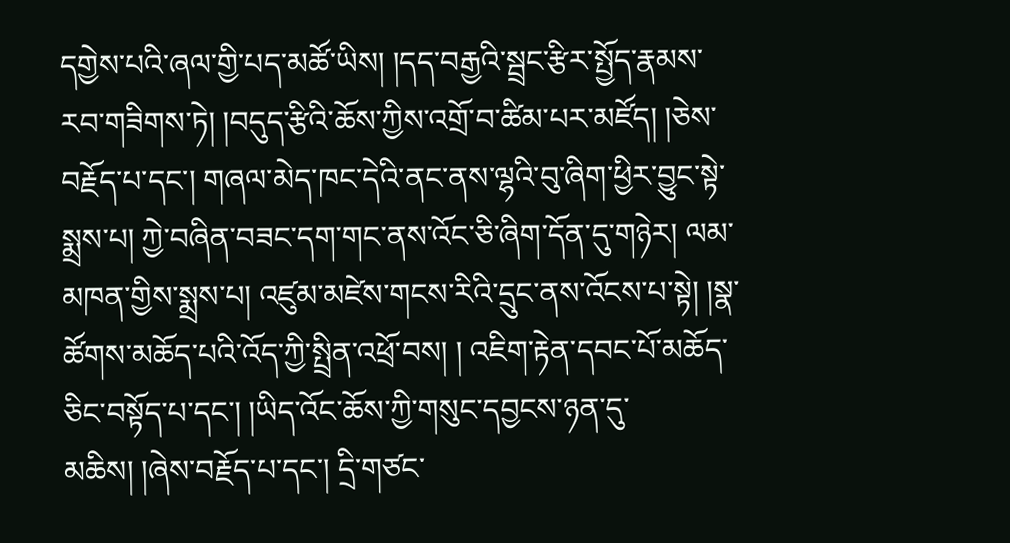དགྱེས་པའི་ཞལ་གྱི་པད་མཚོ་ཡིས། །དད་བརྒྱའི་སྦྲང་རྩིར་སྤྱོད་རྣམས་རབ་གཟིགས་ཏེ། །བདུད་རྩིའི་ཆོས་ཀྱིས་འགྲོ་བ་ཚིམ་པར་མཛོད། །ཅེས་བརྗོད་པ་དང་། གཞལ་མེད་ཁང་དེའི་ནང་ནས་ལྷའི་བུ་ཞིག་ཕྱིར་བྱུང་སྟེ་སྨྲས་པ། ཀྱེ་བཞིན་བཟང་དག་གང་ནས་འོང་ཅི་ཞིག་དོན་དུ་གཉེར། ལམ་མཁན་གྱིས་སྨྲས་པ། འཛུམ་མཛེས་གངས་རིའི་དྲུང་ནས་འོངས་པ་སྟེ། །སྣ་ཚོགས་མཆོད་པའི་འོད་ཀྱི་སྤྲིན་འཕྲོ་བས། ། འཇིག་རྟེན་དབང་པོ་མཆོད་ཅིང་བསྟོད་པ་དང་། །ཡིད་འོང་ཆོས་ཀྱི་གསུང་དབྱངས་ཉན་དུ་མཆིས། །ཞེས་བརྗོད་པ་དང་། དྲི་གཙང་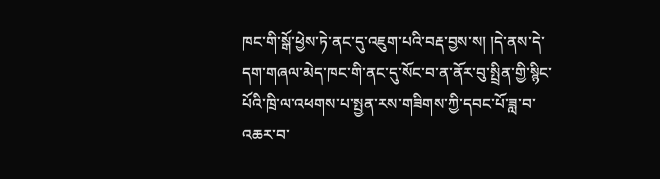ཁང་གི་སྒོ་ཕྱེས་ཏེ་ནང་དུ་འཇུག་པའི་བརྡ་བྱས་ས། །དེ་ནས་དེ་དག་གཞལ་མེད་ཁང་གི་ནང་དུ་སོང་བ་ན་ནོར་བུ་སྤྲིན་གྱི་སྙིང་པོའི་ཁྲི་ལ་འཕགས་པ་སྤྱན་རས་གཟིགས་ཀྱི་དབང་པོ་ཟླ་བ་འཆར་བ་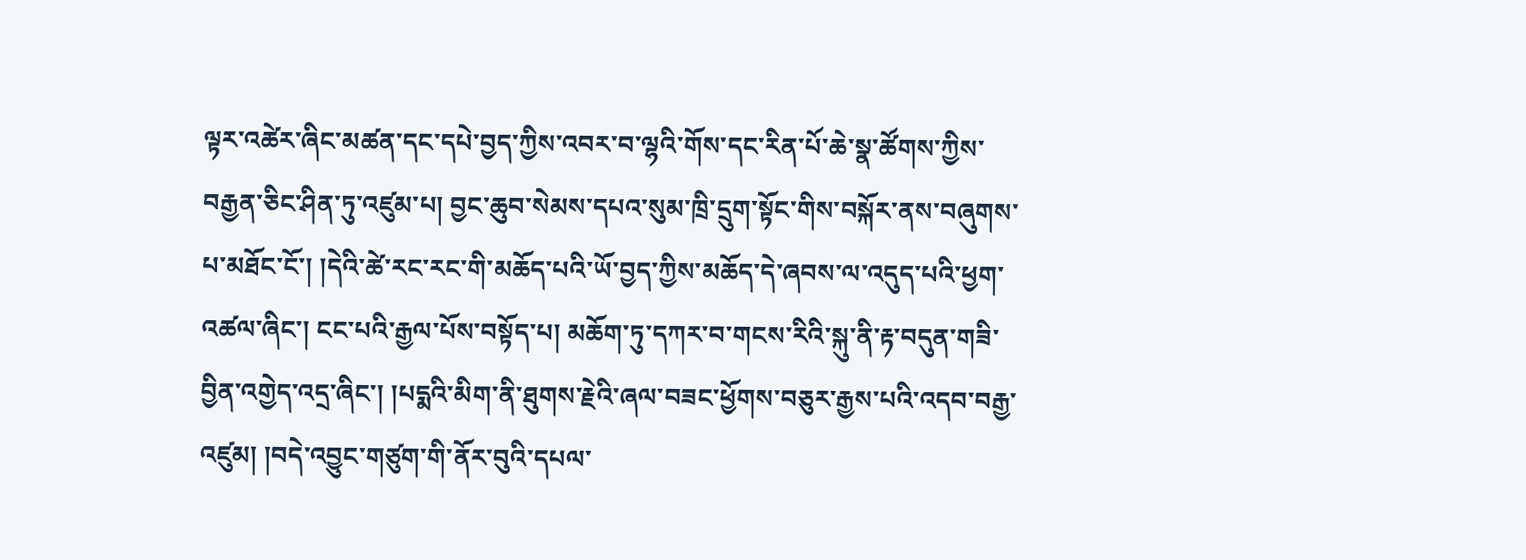ལྟར་འཚེར་ཞིང་མཚན་དང་དཔེ་བྱད་ཀྱིས་འབར་བ་ལྷའི་གོས་དང་རིན་པོ་ཆེ་སྣ་ཚོགས་ཀྱིས་བརྒྱན་ཅིང་ཤིན་ཏུ་འཛུམ་པ། བྱང་ཆུབ་སེམས་དཔའ་སུམ་ཁྲི་དྲུག་སྟོང་གིས་བསྐོར་ནས་བཞུགས་པ་མཐོང་ངོ་། །དེའི་ཚེ་རང་རང་གི་མཆོད་པའི་ཡོ་བྱད་ཀྱིས་མཆོད་དེ་ཞབས་ལ་འདུད་པའི་ཕྱག་འཚལ་ཞིང་། ངང་པའི་རྒྱལ་པོས་བསྟོད་པ། མཆོག་ཏུ་དཀར་བ་གངས་རིའི་སྐུ་ནི་རྟ་བདུན་གཟི་བྱིན་འགྱེད་འདྲ་ཞིང་། །པདྨའི་མིག་ནི་ཐུགས་རྗེའི་ཞལ་བཟང་ཕྱོགས་བཅུར་རྒྱས་པའི་འདབ་བརྒྱ་འཛུམ། །བདེ་འབྱུང་གཙུག་གི་ནོར་བུའི་དཔལ་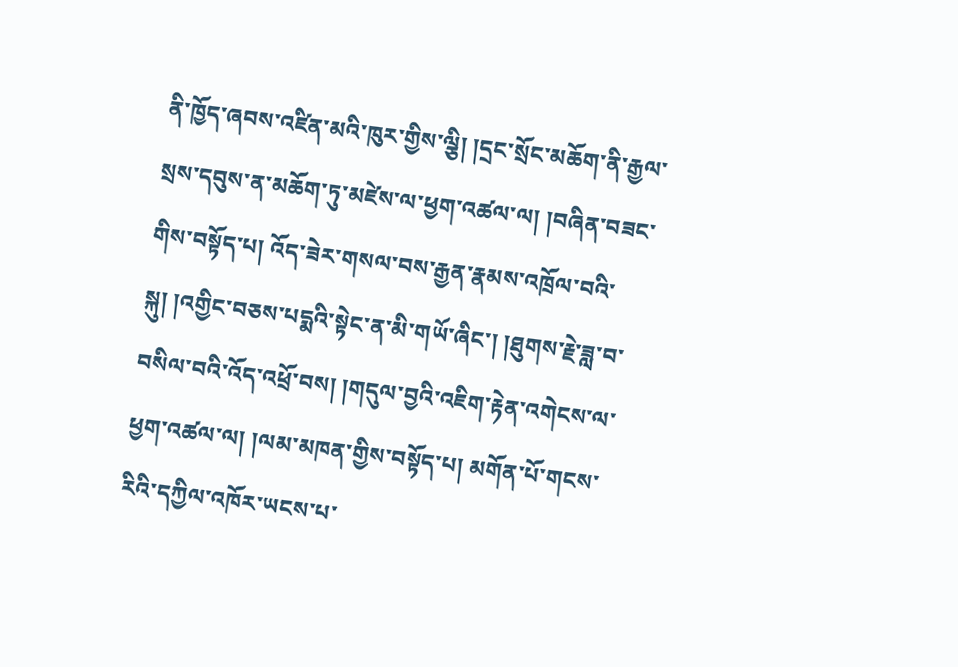ནི་ཁྱོད་ཞབས་འཛིན་མའི་ཁུར་གྱིས་ལྕི། །དྲང་སྲོང་མཆོག་ནི་རྒྱལ་སྲས་དབུས་ན་མཆོག་ཏུ་མཛེས་ལ་ཕྱག་འཚལ་ལ། །བཞིན་བཟང་གིས་བསྟོད་པ། འོད་ཟེར་གསལ་བས་རྒྱན་རྣམས་འཁྲོལ་བའི་སྐུ། །འགྱིང་བཅས་པདྨའི་སྟེང་ན་མི་གཡོ་ཞིང་། །ཐུགས་རྗེ་ཟླ་བ་བསིལ་བའི་འོད་འཕྲོ་བས། །གདུལ་བྱའི་འཇིག་རྟེན་འགེངས་ལ་ཕྱག་འཚལ་ལ། །ལམ་མཁན་གྱིས་བསྟོད་པ། མགོན་པོ་གངས་རིའི་དཀྱིལ་འཁོར་ཡངས་པ་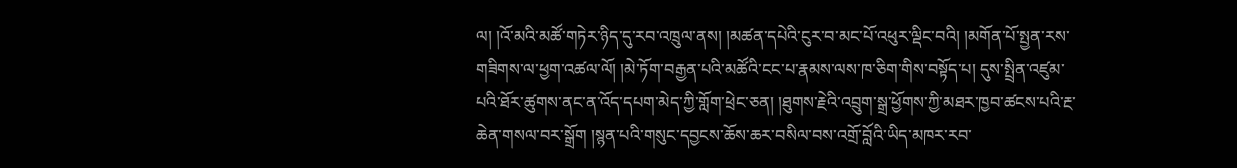ལ། །འོ་མའི་མཚོ་གཏེར་ཉིད་དུ་རབ་འཁྲུལ་ནས། །མཚན་དཔེའི་ངུར་བ་མང་པོ་འཕུར་ལྡིང་བའི། །མགོན་པོ་སྤྱན་རས་གཟིགས་ལ་ཕྱག་འཚལ་ལོ། །མེ་ཏོག་བརྒྱན་པའི་མཚོའི་ངང་པ་རྣམས་ལས་ཁ་ཅིག་གིས་བསྟོད་པ། དུས་སྤྲིན་འཛུམ་པའི་ཐོར་ཚུགས་ནང་ན་འོད་དཔག་མེད་ཀྱི་གློག་ཕྲེང་ཅན། །ཐུགས་རྗེའི་འབྲུག་སྒྲ་ཕྱོགས་ཀྱི་མཐར་ཁྱབ་ཚངས་པའི་རྔ་ཆེན་གསལ་བར་སྒྲོག །སྙན་པའི་གསུང་དབྱངས་ཆོས་ཆར་བསིལ་བས་འགྲོ་བློའི་ཡིད་མཁར་རབ་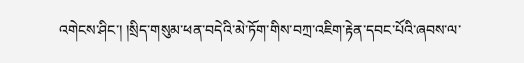འགེངས་ཤིང་། །སྲིད་གསུམ་ཕན་བདེའི་མེ་ཏོག་གིས་བཀྲ་འཇིག་རྟེན་དབང་པོའི་ཞབས་ལ་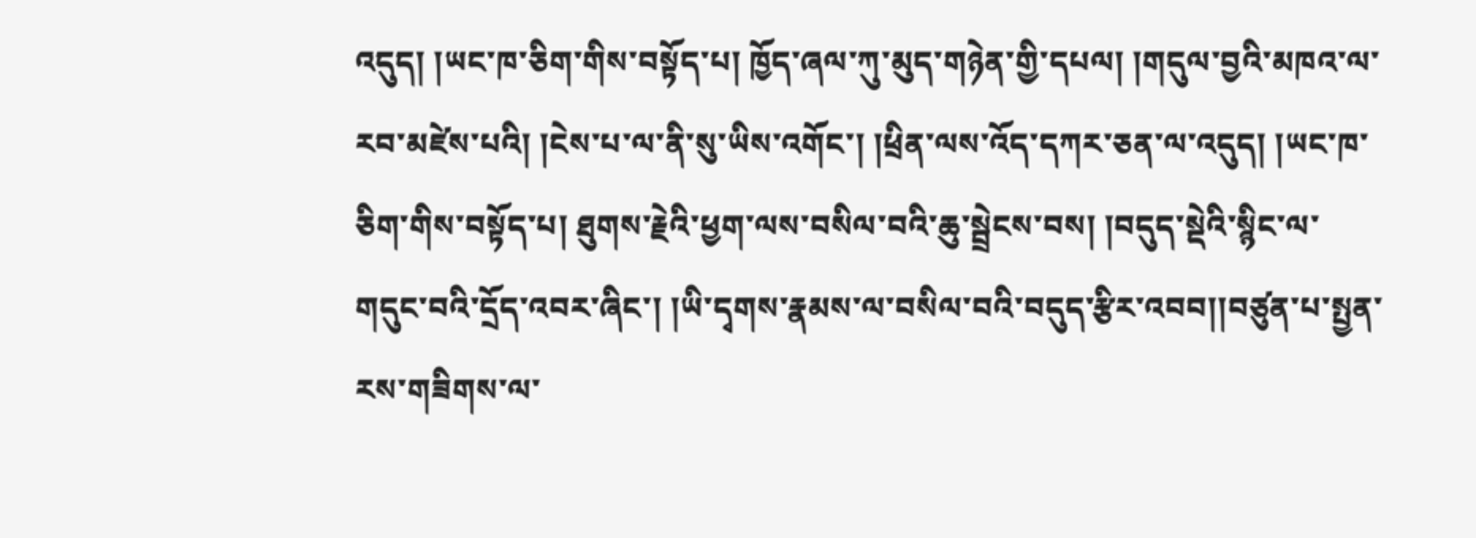འདུད། །ཡང་ཁ་ཅིག་གིས་བསྟོད་པ། ཁྱོད་ཞལ་ཀུ་མུད་གཉེན་གྱི་དཔལ། །གདུལ་བྱའི་མཁའ་ལ་རབ་མཛེས་པའི། །ངེས་པ་ལ་ནི་སུ་ཡིས་འགོང་། །ཕྲིན་ལས་འོད་དཀར་ཅན་ལ་འདུད། །ཡང་ཁ་ཅིག་གིས་བསྟོད་པ། ཐུགས་རྗེའི་ཕྱག་ལས་བསིལ་བའི་ཆུ་སྦྲེངས་བས། །བདུད་སྡེའི་སྙིང་ལ་གདུང་བའི་དྲོད་འབར་ཞིང་། །ཡི་དྭགས་རྣམས་ལ་བསིལ་བའི་བདུད་རྩིར་འབབ།།བཙུན་པ་སྤྱན་རས་གཟིགས་ལ་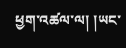ཕྱག་འཚལ་ལ། །ཡང་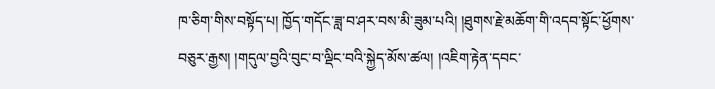ཁ་ཅིག་གིས་བསྟོད་པ། ཁྱོད་གདོང་ཟླ་བ་ཤར་བས་མི་ཟུམ་པའི། །ཐུགས་རྗེ་མཆོག་གི་འདབ་སྟོང་ཕྱོགས་བཅུར་རྒྱས། །གདུལ་བྱའི་བུང་བ་ལྡིང་བའི་སྐྱེད་མོས་ཚལ། །འཇིག་རྟེན་དབང་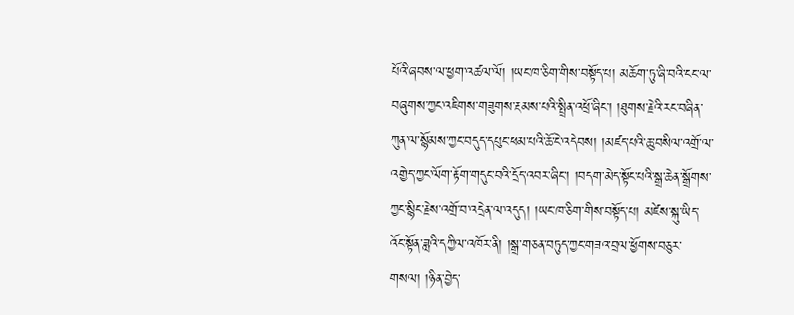པོའི་ཞབས་ལ་ཕྱག་འཚལ་ལོ། །ཡང་ཁ་ཅིག་གིས་བསྟོད་པ། མཆོག་ཏུ་ཞི་བའི་ངང་ལ་བཞུགས་ཀྱང་འཇིགས་གཟུགས་རྔམས་པའི་སྤྲིན་འཕྲོ་ཞིང་། །ཐུགས་རྗེའི་རང་བཞིན་ཀུན་ལ་སྙོམས་ཀྱང་བདུད་དཔུང་ཕམ་པའི་ཆོ་ངེ་འདེབས། །མཛད་པའི་ཆུ་བསིལ་འགྲོ་ལ་འགྱེད་ཀྱང་ལོག་རྟོག་གདུང་བའི་དྲོད་འབར་ཞིང་། །བདག་མེད་སྟོང་པའི་སྒྲ་ཆེན་སྒྲོགས་ཀྱང་སྙིང་རྗེས་འགྲོ་བ་འདྲེན་ལ་འདུད། །ཡང་ཁ་ཅིག་གིས་བསྟོད་པ། མཛེས་སྐུ་ཡིད་འོང་སྟོན་ཟླའི་དཀྱིལ་འཁོར་ནི། །སྒྲ་གཅན་བཏུད་ཀྱང་གཟའ་བྲལ་ཕྱོགས་བཅུར་གསལ། །ཉིན་བྱེད་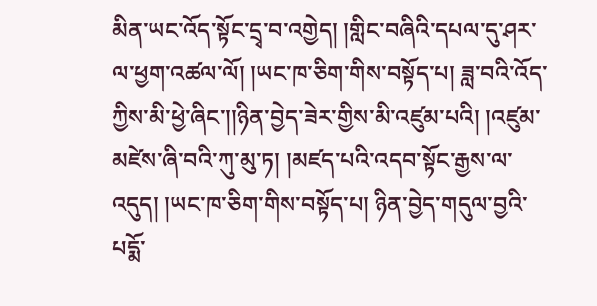མིན་ཡང་འོད་སྟོང་དྲྭ་བ་འགྱེད། །གླིང་བཞིའི་དཔལ་དུ་ཤར་ལ་ཕྱག་འཚལ་ལོ། །ཡང་ཁ་ཅིག་གིས་བསྟོད་པ། ཟླ་བའི་འོད་ཀྱིས་མི་ཕྱེ་ཞིང་།།ཉིན་བྱེད་ཟེར་གྱིས་མི་འཛུམ་པའི། །འཛུམ་མཛེས་ཞི་བའི་ཀུ་མུ་ཏ། །མཛད་པའི་འདབ་སྟོང་རྒྱས་ལ་འདུད། །ཡང་ཁ་ཅིག་གིས་བསྟོད་པ། ཉིན་བྱེད་གདུལ་བྱའི་པདྨོ་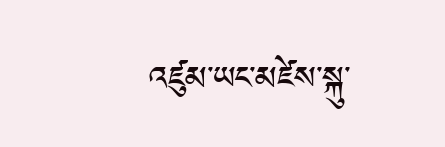འཛུམ་ཡང་མཛེས་སྐུ་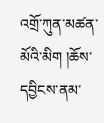འགྲོ་ཀུན་མཚན་མོའི་མིག །ཆོས་དབྱིངས་ནམ་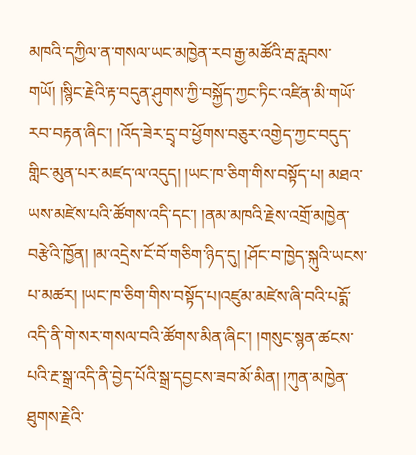མཁའི་དཀྱིལ་ན་གསལ་ཡང་མཁྱེན་རབ་རྒྱ་མཚོའི་རྦ་རླབས་གཡོ། །སྙིང་རྗེའི་རྟ་བདུན་ཤུགས་ཀྱི་བསྐྱོད་ཀྱང་ཏིང་འཛིན་མི་གཡོ་རབ་བརྟན་ཞིང་། །འོད་ཟེར་དྲྭ་བ་ཕྱོགས་བཅུར་འགྱེད་ཀྱང་བདུད་གླིང་མུན་པར་མཛད་ལ་འདུད། །ཡང་ཁ་ཅིག་གིས་བསྟོད་པ། མཐའ་ཡས་མཛེས་པའི་ཚོགས་འདི་དང་། །ནམ་མཁའི་རྗེས་འགྲོ་མཁྱེན་བརྩེའི་ཁྱོན། །མ་འདྲེས་ངོ་བོ་གཅིག་ཉིད་དུ། །ཤོང་བ་ཁྱེད་སྐུའི་ཡངས་པ་མཚར། །ཡང་ཁ་ཅིག་གིས་བསྟོད་པ།འཛུམ་མཛེས་ཞི་བའི་པདྨོ་འདི་ནི་གེ་སར་གསལ་བའི་ཚོགས་མིན་ཞིང་། །གསུང་སྙན་ཚངས་པའི་རྔ་སྒྲ་འདི་ནི་བྱེད་པོའི་སྒྲ་དབྱངས་ཟབ་མོ་མིན། །ཀུན་མཁྱེན་ཐུགས་རྗེའི་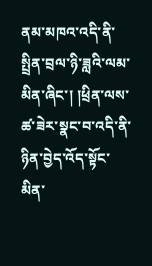ནམ་མཁའ་འདི་ནི་སྤྲིན་བྲལ་ཉི་ཟླའི་ལམ་མིན་ཞིང་། །ཕྲིན་ལས་ཚ་ཟེར་སྣང་བ་འདི་ནི་ཉིན་བྱེད་འོད་སྟོང་མིན་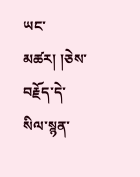ཡང་མཚར། །ཅེས་བརྗོད་དེ་སིལ་སྙན་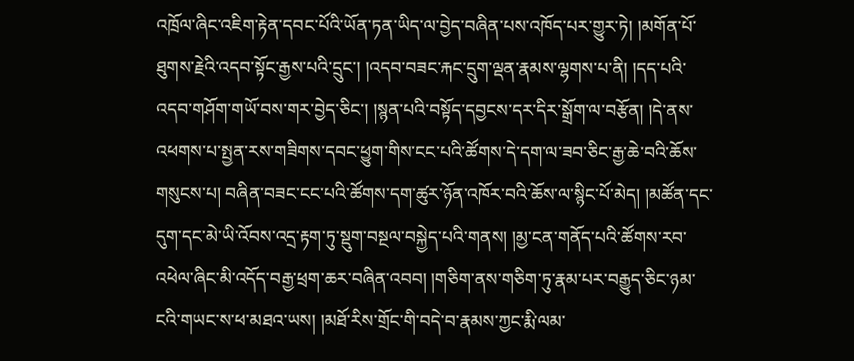འཁྲོལ་ཞིང་འཇིག་རྟེན་དབང་པོའི་ཡོན་ཏན་ཡིད་ལ་བྱེད་བཞིན་པས་འཁོད་པར་གྱུར་ཏེ། །མགོན་པོ་ཐུགས་རྗེའི་འདབ་སྟོང་རྒྱས་པའི་དྲུང་། །འདབ་བཟང་རྐང་དྲུག་ལྡན་རྣམས་ལྷགས་པ་ནི། །དད་པའི་འདབ་གཤོག་གཡོ་བས་གར་བྱེད་ཅིང་། །སྙན་པའི་བསྟོད་དབྱངས་དར་དིར་སྒྲོག་ལ་བརྩོན། །དེ་ནས་འཕགས་པ་སྤྱན་རས་གཟིགས་དབང་ཕྱུག་གིས་ངང་པའི་ཚོགས་དེ་དག་ལ་ཟབ་ཅིང་རྒྱ་ཆེ་བའི་ཆོས་གསུངས་པ། བཞིན་བཟང་ངང་པའི་ཚོགས་དག་ཚུར་ཉོན་འཁོར་བའི་ཆོས་ལ་སྙིང་པོ་མེད། །མཚོན་དང་དུག་དང་མེ་ཡི་འོབས་འདྲ་རྟག་ཏུ་སྡུག་བསྔལ་བསྐྱེད་པའི་གནས། །མྱ་ངན་གནོད་པའི་ཚོགས་རབ་འཕེལ་ཞིང་མི་འདོད་བརྒྱ་ཕྲག་ཆར་བཞིན་འབབ། །གཅིག་ནས་གཅིག་ཏུ་རྣམ་པར་བརྒྱུད་ཅིང་ཉམ་ངའི་གཡང་ས་ཕ་མཐའ་ཡས། །མཐོ་རིས་གྲོང་གི་བདེ་བ་རྣམས་ཀྱང་རྨི་ལམ་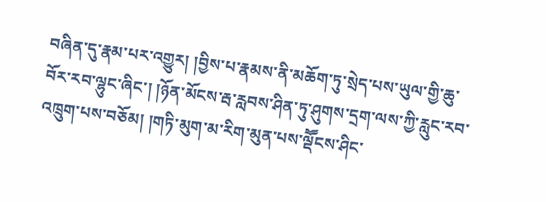བཞིན་དུ་རྣམ་པར་འགྱུར། །བྱིས་པ་རྣམས་ནི་མཆོག་ཏུ་སྲེད་པས་ཡུལ་གྱི་ཆུ་བོར་རབ་ལྷུང་ཞིང་། །ཉོན་མོངས་རྦ་རླབས་ཤིན་ཏུ་ཤུགས་དྲག་ལས་ཀྱི་རླུང་རབ་འཁྲུག་པས་བཅོམ། །གཏི་མུག་མ་རིག་མུན་པས་ལྡཽངས་ཤིང་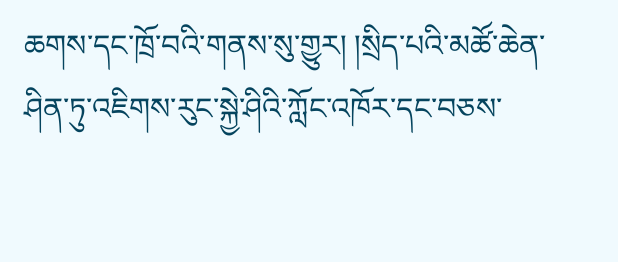ཆགས་དང་ཁྲོ་བའི་གནས་སུ་གྱུར། །སྲིད་པའི་མཚོ་ཆེན་ཤིན་ཏུ་འཇིགས་རུང་སྐྱེ་ཤིའི་ཀློང་འཁོར་དང་བཅས་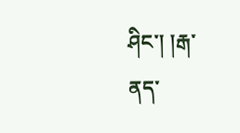ཤིང་། །རྒ་ནད་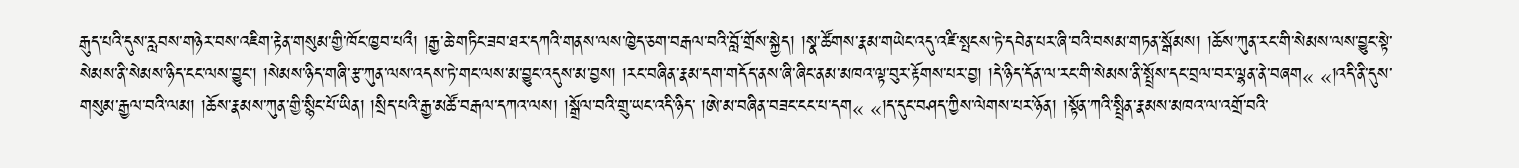རྒུད་པའི་དུས་རླབས་གཉེར་བས་འཇིག་རྟེན་གསུམ་གྱི་ཁོང་ཁྱབ་པའྀ། །རྒྱ་ཆེ་གཏིང་ཟབ་ཐར་དཀའི་གནས་ལས་ཁྱེད་ཅག་བརྒལ་བའི་བློ་གྲོས་སྐྱེད། །སྣ་ཚོགས་རྣམ་གཡེང་འདུ་འཛི་སྤངས་ཏེ་དབེན་པར་ཞི་བའི་བསམ་གཏན་སྒོམས། །ཆོས་ཀུན་རང་གི་སེམས་ལས་བྱུང་སྟེ་སེམས་ནི་སེམས་ཉིད་ངང་ལས་བྱུང་། །སེམས་ཉིད་གཞི་རྩ་ཀུན་ལས་འདས་ཏེ་གང་ལས་མ་བྱུང་འདུས་མ་བྱས། །རང་བཞིན་རྣམ་དག་གདོད་ནས་ཞི་ཞིང་ནམ་མཁའ་ལྟ་བུར་རྟོགས་པར་བྱ། །དེ་ཉིད་དོན་ལ་རང་གི་སེམས་ནི་སྤྲོས་དང་བྲལ་བར་ལྷན་ནེ་བཞག« «།འདི་ནི་དུས་གསུམ་རྒྱལ་བའི་ལམ། །ཆོས་རྣམས་ཀུན་གྱི་སྙིང་པོ་ཡིན། །སྲིད་པའི་རྒྱ་མཚོ་བརྒལ་དཀའ་ལས། །སྒྲོལ་བའི་གྲུ་ཡང་འདི་ཉིད་ །ཨེ་མ་བཞིན་བཟང་ངང་པ་དག« «།ད་དུང་བཤད་ཀྱིས་ལེགས་པར་ཉོན། །སྟོན་ཀའི་སྤྲིན་རྣམས་མཁའ་ལ་འགྲོ་བའི་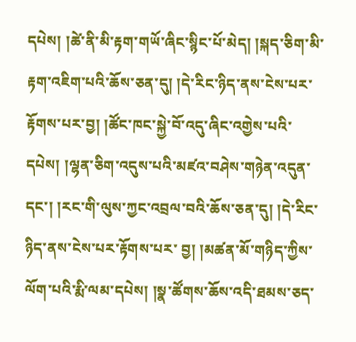དཔེས། །ཚེ་ནི་མི་རྟག་གཡོ་ཞིང་སྙིང་པོ་མེད། །སྐད་ཅིག་མི་རྟག་འཇིག་པའི་ཆོས་ཅན་དུ། །དེ་རིང་ཉིད་ནས་ངེས་པར་རྟོགས་པར་བྱ། །ཚོང་ཁང་སྐྱེ་བོ་འདུ་ཞིང་འགྱེས་པའི་དཔེས། །ལྷན་ཅིག་འདུས་པའི་མཛའ་བཤེས་གཉེན་འདུན་དང་། །རང་གི་ལུས་ཀྱང་འབྲལ་བའི་ཆོས་ཅན་དུ། །དེ་རིང་ཉིད་ནས་ངེས་པར་རྟོགས་པར་ བྱ། །མཚན་མོ་གཉིད་ཀྱིས་ལོག་པའི་རྨི་ལམ་དཔེས། །སྣ་ཚོགས་ཆོས་འདི་ཐམས་ཅད་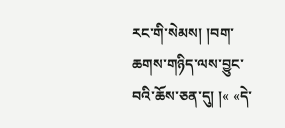རང་གི་སེམས། །བག་ཆགས་གཉིད་ལས་བྱུང་བའི་ཆོས་ཅན་དུ། །« «དེ་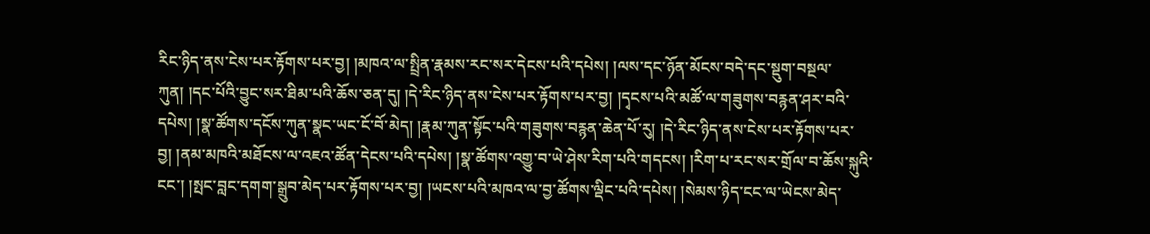རིང་ཉིད་ནས་ངེས་པར་རྟོགས་པར་བྱ། །མཁའ་ལ་སྤྲིན་རྣམས་རང་སར་དེངས་པའི་དཔེས། །ལས་དང་ཉོན་མོངས་བདེ་དང་སྡུག་བསྔལ་ཀུན། །དང་པོའི་བྱུང་སར་ཐིམ་པའི་ཆོས་ཅན་དུ། །དེ་རིང་ཉིད་ནས་ངེས་པར་རྟོགས་པར་བྱ། །དྭངས་པའི་མཚོ་ལ་གཟུགས་བརྙན་ཤར་བའི་དཔེས། །སྣ་ཚོགས་དངོས་ཀུན་སྣང་ཡང་ངོ་བོ་མེད། །རྣམ་ཀུན་སྟོང་པའི་གཟུགས་བརྙན་ཆེན་པོ་རུ། །དེ་རིང་ཉིད་ནས་ངེས་པར་རྟོགས་པར་བྱ། །ནམ་མཁའི་མཐོངས་ལ་འཇའ་ཚོན་དེངས་པའི་དཔེས། །སྣ་ཚོགས་འགྱུ་བ་ཡེ་ཤེས་རིག་པའི་གདངས། །རིག་པ་རང་སར་གྲོལ་བ་ཆོས་སྐུའི་ངང་། །སྤང་བླང་དགག་སྒྲུབ་མེད་པར་རྟོགས་པར་བྱ། །ཡངས་པའི་མཁའ་ལ་བྱ་ཚོགས་ལྡིང་པའི་དཔེས། །སེམས་ཉིད་ངང་ལ་ཡེངས་མེད་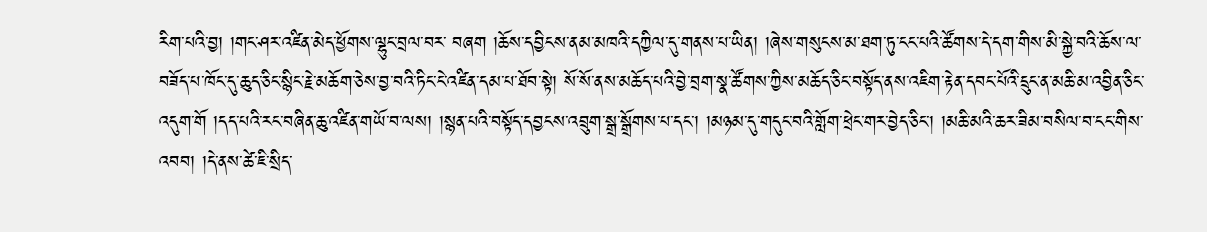རིག་པའི་བྱ། །གང་ཤར་འཛིན་མེད་ཕྱོགས་ལྷུང་བྲལ་བར་ བཞག །ཆོས་དབྱིངས་ནམ་མཁའི་དཀྱིལ་དུ་གནས་པ་ཡིན། །ཞེས་གསུངས་མ་ཐག་ཏུ་ངང་པའི་ཚོགས་དེ་དག་གིས་མི་སྐྱེ་བའི་ཆོས་ལ་བཟོད་པ་ཁོང་དུ་ཆུད་ཅིང་སྙིང་རྗེ་མཆོག་ཅེས་བྱ་བའི་ཏིང་ངེ་འཛིན་དམ་པ་ཐོབ་སྟེ། སོ་སོ་ནས་མཆོད་པའི་བྱེ་བྲག་སྣ་ཚོགས་ཀྱིས་མཆོད་ཅིང་བསྟོད་ནས་འཇིག་རྟེན་དབང་པོའི་དྲུང་ན་མཆི་མ་འབྱིན་ཅིང་འདུག་གོ །དད་པའི་རང་བཞིན་ཆུ་འཛིན་གཡོ་བ་ལས། །སྙན་པའི་བསྟོད་དབྱངས་འབྲུག་སྒྲ་སྒྲོགས་པ་དང་། །མཉམ་དུ་གདུང་བའི་གློག་ཕྲེང་གར་བྱེད་ཅིང་། །མཆི་མའི་ཆར་ཟིམ་བསིལ་བ་ངང་གིས་འབབ། །དེ་ནས་ཚེ་ཇི་སྲིད་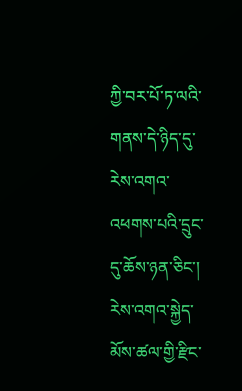ཀྱི་བར་པོ་ཏ་ལའི་གནས་དེ་ཉིད་དུ་རེས་འགའ་འཕགས་པའི་དྲུང་དུ་ཆོས་ཉན་ཅིང་། རེས་འགའ་སྐྱེད་མོས་ཚལ་གྱི་རྫིང་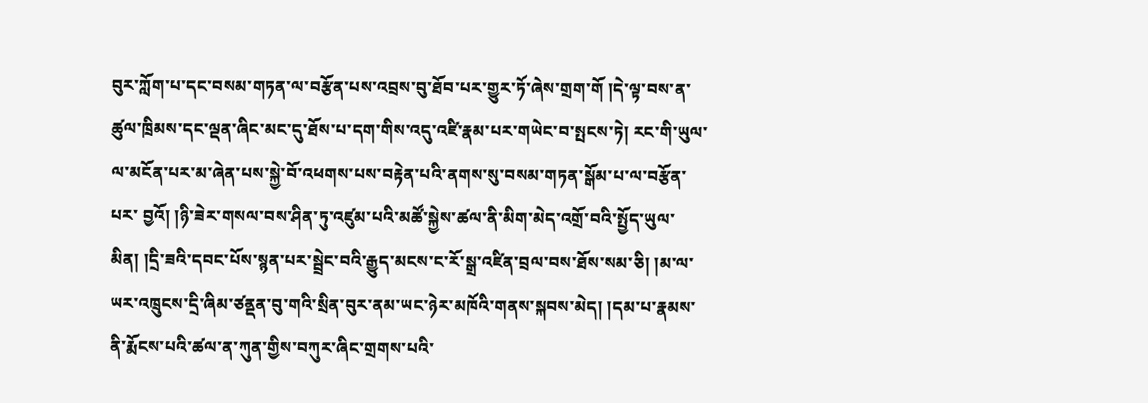བུར་ཀློག་པ་དང་བསམ་གཏན་ལ་བརྩོན་པས་འབྲས་བུ་ཐོབ་པར་གྱུར་ཏོ་ཞེས་གྲག་གོ །དེ་ལྟ་བས་ན་ཚུལ་ཁྲིམས་དང་ལྡན་ཞིང་མང་དུ་ཐོས་པ་དག་གིས་འདུ་འཛི་རྣམ་པར་གཡེང་བ་སྤངས་ཏེ། རང་གི་ཡུལ་ལ་མངོན་པར་མ་ཞེན་པས་སྐྱེ་བོ་འཕགས་པས་བརྟེན་པའི་ནགས་སུ་བསམ་གཏན་སྒོམ་པ་ལ་བརྩོན་པར་ བྱའོ། །ཉི་ཟེར་གསལ་བས་ཤིན་ཏུ་འཛུམ་པའི་མཚོ་སྐྱེས་ཚལ་ནི་མིག་མེད་འགྲོ་བའི་སྤྱོད་ཡུལ་མིན། །དྲི་ཟའི་དབང་པོས་སྙན་པར་སྦྲེང་བའི་རྒྱུད་མངས་ང་རོ་སྒྲ་འཛིན་བྲལ་བས་ཐོས་སམ་ཅི། །མ་ལ་ཡར་འཁྲུངས་དྲི་ཞིམ་ཙནྡན་བུ་གའི་སྲིན་བུར་ནམ་ཡང་ཉེར་མཁོའི་གནས་སྐབས་མེད། །དམ་པ་རྣམས་ནི་རྨོངས་པའི་ཚལ་ན་ཀུན་གྱིས་བཀུར་ཞིང་གྲགས་པའི་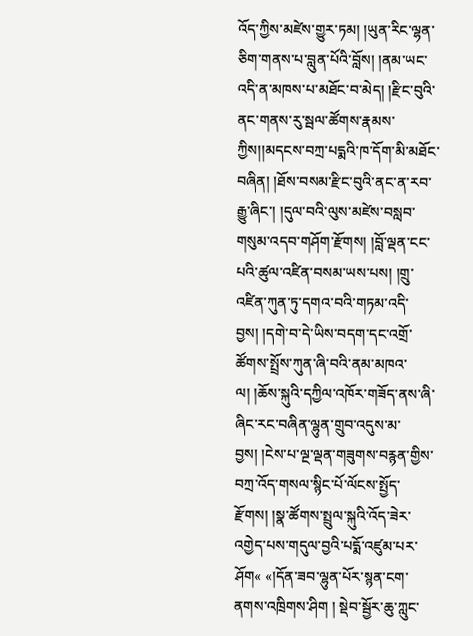འོད་ཀྱིས་མཛེས་གྱུར་ཏམ། །ཡུན་རིང་ལྷན་ཅིག་གནས་པ་བླུན་པོའི་བློས། །ནམ་ཡང་འདི་ན་མཁས་པ་མཐོང་བ་མེད། །རྫིང་བུའི་ནང་གནས་རུ་སྦལ་ཚོགས་རྣམས་ཀྱིས།།མདངས་བཀྲ་པདྨའི་ཁ་དོག་མི་མཐོང་བཞིན། །ཐོས་བསམ་རྫིང་བུའི་ནང་ན་རབ་རྒྱུ་ཞིང་། །དུལ་བའི་ལུས་མཛེས་བསླབ་གསུམ་འདབ་གཤོག་རྫོགས། །བློ་ལྡན་ངང་པའི་ཚུལ་འཛིན་བསམ་ཡས་པས། །གྲུ་འཛིན་ཀུན་ཏུ་དགའ་བའི་གཏམ་འདི་བྱས། །དགེ་བ་དེ་ཡིས་བདག་དང་འགྲོ་ཚོགས་སྤྲོས་ཀུན་ཞི་བའི་ནམ་མཁའ་ལ། །ཆོས་སྐུའི་དཀྱིལ་འཁོར་གཟོད་ནས་ཞི་ཞིང་རང་བཞིན་ལྷུན་གྲུབ་འདུས་མ་བྱས། །ངེས་པ་ལྔ་ལྡན་གཟུགས་བརྙན་གྱིས་བཀྲ་འོད་གསལ་སྙིང་པོ་ལོངས་སྤྱོད་རྫོགས། །སྣ་ཚོགས་སྤྲུལ་སྐུའི་འོད་ཟེར་འགྱེད་པས་གདུལ་བྱའི་པདྨོ་འཛུམ་པར་ཤོག« «།དོན་ཟབ་ལྷུན་པོར་སྙན་ངག་ནགས་འཁྲིགས་ཤིག ། སྡེབ་སྦྱོར་ཆུ་ཀླུང་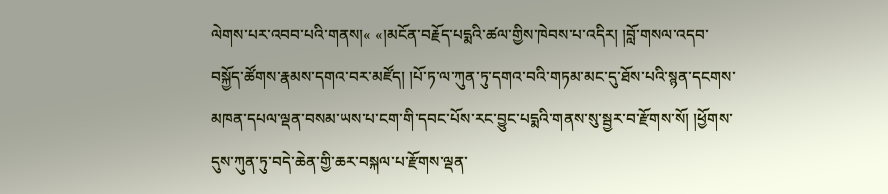ལེགས་པར་འབབ་པའི་གནས།« «།མངོན་བརྗོད་པདྨའི་ཚལ་གྱིས་ཁེབས་པ་འདིར། །བློ་གསལ་འདབ་བསྐྱོད་ཚོགས་རྣམས་དགའ་བར་མཛོད། །པོ་ཏ་ལ་ཀུན་ཏུ་དགའ་བའི་གཏམ་མང་དུ་ཐོས་པའི་སྙན་དངགས་མཁན་དཔལ་ལྡན་བསམ་ཡས་པ་ངག་གི་དབང་པོས་རང་བྱུང་པདྨའི་གནས་སུ་སྦྱར་བ་རྫོགས་སོ། །ཕྱོགས་དུས་ཀུན་ཏུ་བདེ་ཆེན་གྱི་ཆར་བསྐལ་པ་རྫོགས་ལྡན་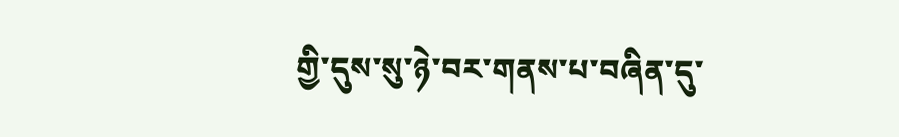གྱི་དུས་སུ་ཉེ་བར་གནས་པ་བཞིན་དུ་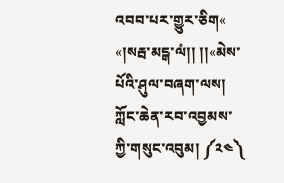འབབ་པར་གྱུར་ཅིག« «།སརྦ་མངྒ་ལཾ།། །།«མེས་པོའི་ཤུལ་བཞག་ལས། ཀློང་ཆེན་རབ་འབྱམས་ཀྱི་གསུང་འབུམ། ༼༢༤༽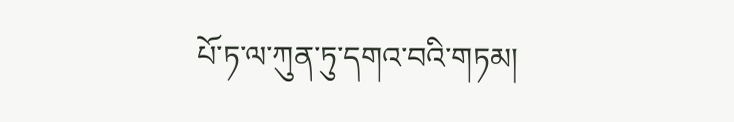པོ་ཏ་ལ་ཀུན་ཏུ་དགའ་བའི་གཏམ།